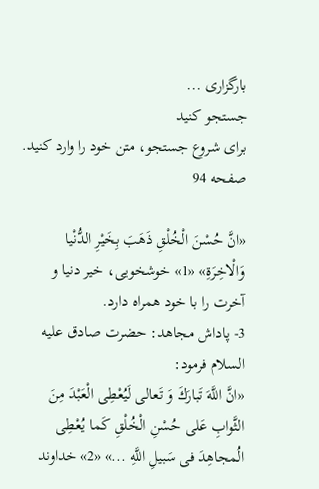بارگزاری ...
جستجو کنید
برای شروع جستجو، متن خود را وارد کنید.
صفحه 94

«انَّ حُسْنَ الْخُلْقِ ذَهَبَ بِخَيْرِ الدُّنْيا وَالْاخِرَةِ» «1» خوشخويى، خير دنيا و آخرت را با خود همراه دارد.
3- پاداش مجاهد: حضرت صادق عليه السلام فرمود:
«انَّ اللَّهَ تَبارَكَ وَ تَعالى‌ لَيُعْطِى الْعَبْدَ مِنَ الثَّوابِ عَلى‌ حُسْنِ الْخُلْقِ كَما يُعْطِى الُمجاهِدَ فى‌ سَبيلِ اللَّهِ ...» «2» خداوند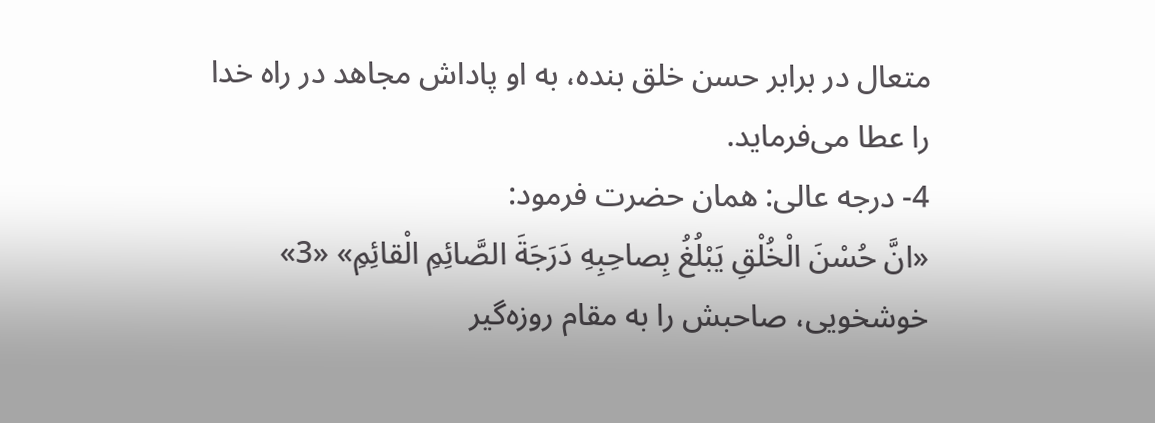متعال در برابر حسن خلق بنده، به او پاداش مجاهد در راه خدا را عطا مى‌فرمايد.
4- درجه عالى: همان حضرت فرمود:
«انَّ حُسْنَ الْخُلْقِ يَبْلُغُ بِصاحِبِهِ دَرَجَةَ الصَّائِمِ الْقائِمِ» «3» خوشخويى، صاحبش را به مقام روزه‌گير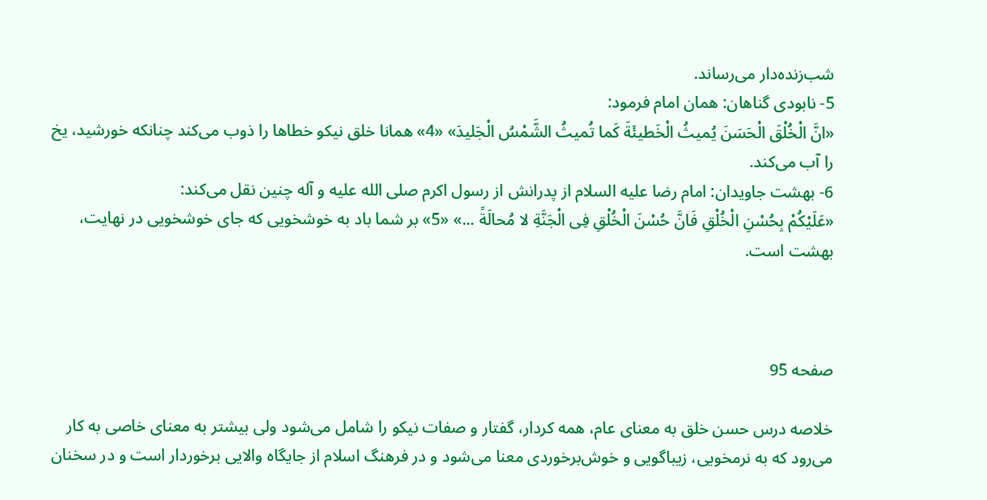شب‌زنده‌دار مى‌رساند.
5- نابودى گناهان: همان امام فرمود:
«انَّ الْخُلْقَ الْحَسَنَ يُميثُ الْخَطيئَةَ كَما تُميثُ الشَّمْسُ الْجَليدَ» «4» همانا خلق نيكو خطاها را ذوب مى‌كند چنانكه خورشيد، يخ را آب مى‌كند.
6- بهشت جاويدان: امام رضا عليه السلام از پدرانش از رسول اكرم صلى الله عليه و آله چنين نقل مى‌كند:
«عَلَيْكُمْ بِحُسْنِ الْخُلْقِ فَانَّ حُسْنَ الْخُلْقِ فِى الْجَنَّةِ لا مُحالَةً ...» «5» بر شما باد به خوشخويى كه جاى خوشخويى در نهايت، بهشت است.



صفحه 95

خلاصه درس‌ حسن خلق به معناى عام، همه كردار، گفتار و صفات نيكو را شامل مى‌شود ولى بيشتر به معناى خاصى به كار مى‌رود كه به نرمخويى، زيباگويى و خوش‌برخوردى معنا مى‌شود و در فرهنگ اسلام از جايگاه والايى برخوردار است و در سخنان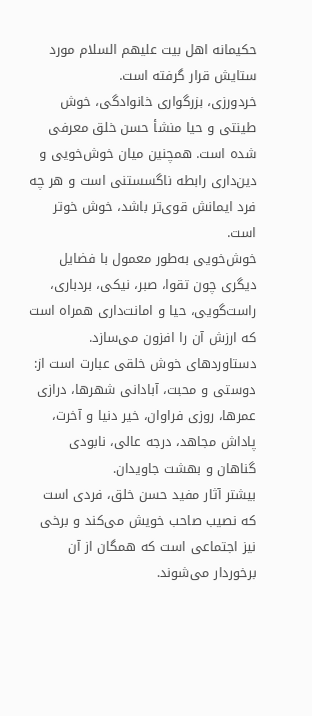حكيمانه اهل بيت عليهم السلام مورد ستايش قرار گرفته است.
خردورزى، بزرگوارى خانوادگى، خوش طينتى و حيا منشأ حسن خلق معرفى شده است. همچنين ميان خوش‌خويى و دين‌دارى رابطه ناگسستنى است و هر چه فرد ايمانش قوى‌تر باشد، خوش خوتر است.
خوش‌خويى به‌طور معمول با فضايل ديگرى چون تقوا، صبر، نيكى، بردبارى، راست‌گويى، حيا و امانت‌دارى همراه است كه ارزش آن را افزون مى‌سازد.
دستاوردهاى خوش خلقى عبارت است از: دوستى و محبت، آبادانى شهرها، درازى عمرها، روزى فراوان، خير دنيا و آخرت، پاداش مجاهد، درجه عالى، نابودى گناهان و بهشت جاويدان.
بيشتر آثار مفيد حسن خلق، فردى است كه نصيب صاحب خويش مى‌كند و برخى نيز اجتماعى است كه همگان از آن برخوردار مى‌شوند.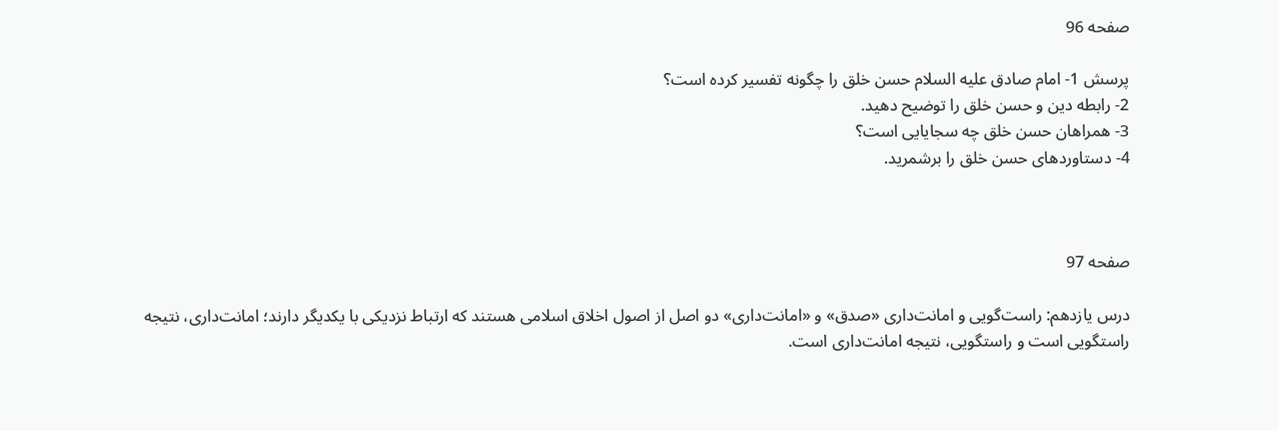صفحه 96

پرسش‌ 1- امام صادق عليه السلام حسن خلق را چگونه تفسير كرده است؟
2- رابطه دين و حسن خلق را توضيح دهيد.
3- همراهان حسن خلق چه سجايايى است؟
4- دستاوردهاى حسن خلق را برشمريد.



صفحه 97

درس يازدهم: راست‌گويى و امانت‌دارى‌ «صدق» و «امانت‌دارى» دو اصل از اصول اخلاق اسلامى هستند كه ارتباط نزديكى با يكديگر دارند؛ امانت‌دارى، نتيجه راستگويى است و راستگويى، نتيجه امانت‌دارى است.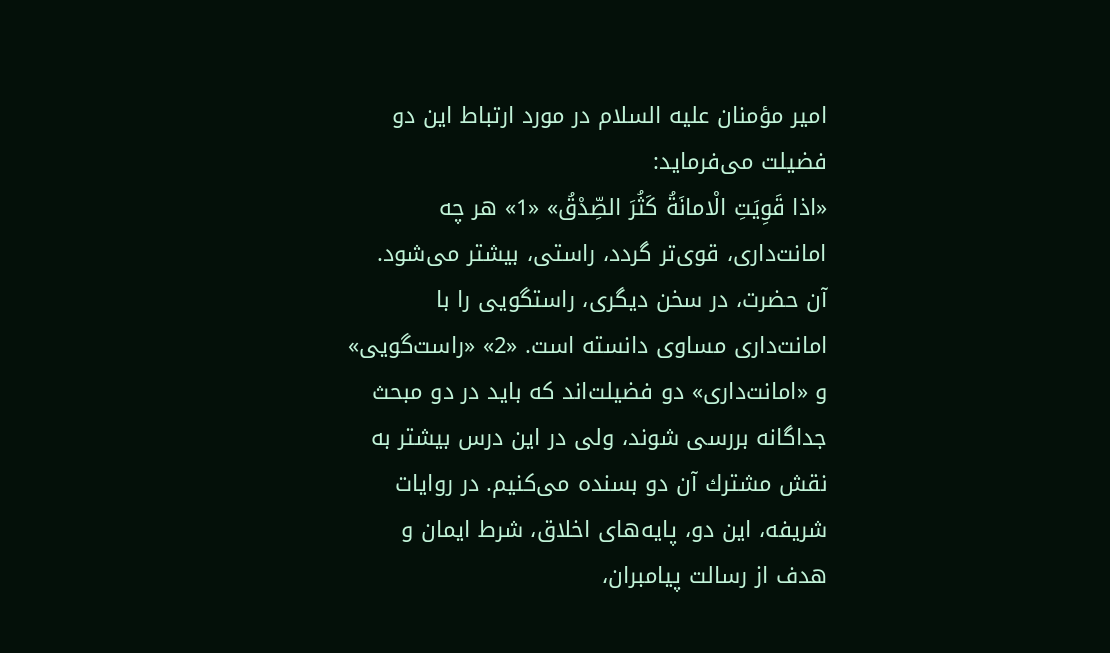امير مؤمنان عليه السلام در مورد ارتباط اين دو فضيلت مى‌فرمايد:
«اذا قَوِيَتِ الْامانَةُ كَثُرَ الصِّدْقُ» «1» هر چه امانت‌دارى، قوى‌تر گردد، راستى، بيشتر مى‌شود.
آن حضرت، در سخن ديگرى، راستگويى را با امانت‌دارى مساوى دانسته است. «2» «راست‌گويى» و «امانت‌دارى» دو فضيلت‌اند كه بايد در دو مبحث جداگانه بررسى شوند، ولى در اين درس بيشتر به نقش مشترك آن دو بسنده مى‌كنيم. در روايات شريفه، اين دو، پايه‌هاى اخلاق، شرط ايمان و هدف از رسالت پيامبران،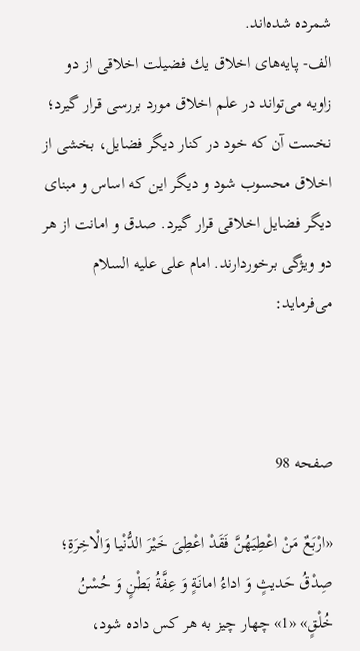شمرده شده‌اند.
الف- پايه‌هاى اخلاق‌ يك فضيلت اخلاقى از دو زاويه مى‌تواند در علم اخلاق مورد بررسى قرار گيرد؛ نخست آن كه خود در كنار ديگر فضايل، بخشى از اخلاق محسوب شود و ديگر اين كه اساس و مبناى ديگر فضايل اخلاقى قرار گيرد. صدق و امانت از هر دو ويژگى برخوردارند. امام على عليه السلام مى‌فرمايد:



صفحه 98

«ارْبَعٌ مَنْ اعْطِيَهُنَّ فَقَدْ اعْطِىَ خَيْرَ الدُّنْيا وَالْاخِرَةِ؛ صِدْقُ حَديثٍ وَ اداءُ امانَةٍ وَ عِفَّةُ بَطْنٍ وَ حُسْنُ خُلْقٍ» «1» چهار چيز به هر كس داده شود،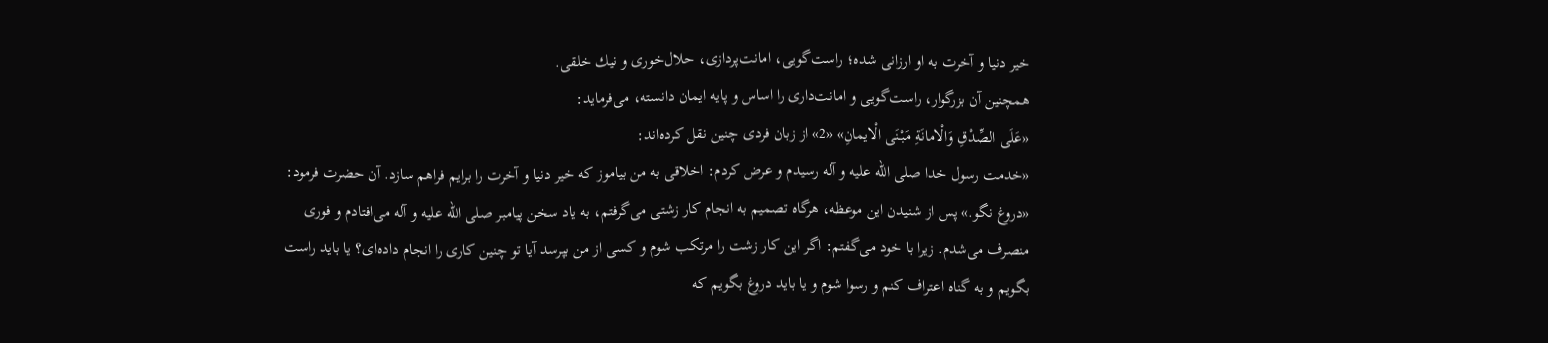خير دنيا و آخرت به او ارزانى شده؛ راست‌گويى، امانت‌پردازى، حلال‌خورى و نيك خلقى.
همچنين آن بزرگوار، راست‌گويى و امانت‌دارى را اساس و پايه ايمان دانسته، مى‌فرمايد:
«عَلَى الصِّدْقِ وَالْامانَةِ مَبْنَى الْايمانِ» «2» از زبان فردى چنين نقل كرده‌اند:
«خدمت رسول خدا صلى الله عليه و آله رسيدم و عرض كردم: اخلاقى به من بياموز كه خير دنيا و آخرت را برايم فراهم سازد. آن حضرت فرمود: «دروغ نگو.» پس از شنيدن اين موعظه، هرگاه تصميم به انجام كار زشتى مى‌گرفتم، به ياد سخن پيامبر صلى الله عليه و آله مى‌افتادم و فورى منصرف مى‌شدم. زيرا با خود مى‌گفتم: اگر اين كار زشت را مرتكب شوم و كسى از من بپرسد آيا تو چنين كارى را انجام داده‌اى؟ يا بايد راست بگويم و به گناه اعتراف كنم و رسوا شوم و يا بايد دروغ بگويم كه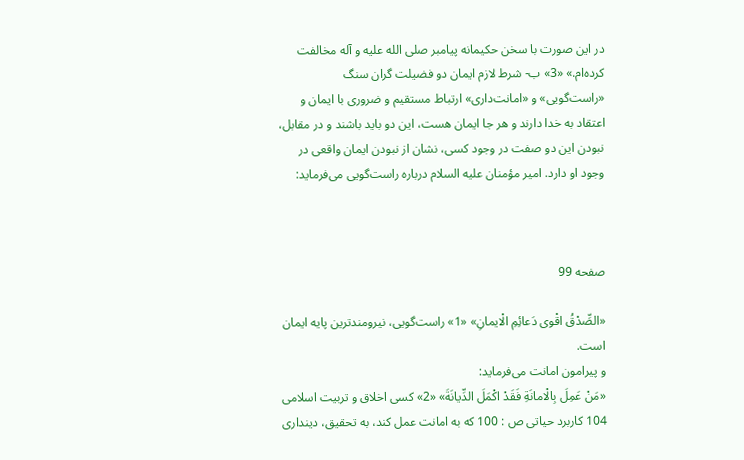در اين صورت با سخن حكيمانه پيامبر صلى الله عليه و آله مخالفت كرده‌ام.» «3» ب- شرط لازم ايمان‌ دو فضيلت گران سنگ «راست‌گويى» و «امانت‌دارى» ارتباط مستقيم و ضرورى با ايمان و اعتقاد به خدا دارند و هر جا ايمان هست، اين دو بايد باشند و در مقابل، نبودن اين دو صفت در وجود كسى، نشان از نبودن ايمان واقعى در وجود او دارد. امير مؤمنان عليه السلام درباره راست‌گويى مى‌فرمايد:



صفحه 99

«الصِّدْقُ اقْوى‌ دَعائِمِ الْايمانِ» «1» راست‌گويى، نيرومندترين پايه ايمان است.
و پيرامون امانت مى‌فرمايد:
«مَنْ عَمِلَ بِالْامانَةِ فَقَدْ اكْمَلَ الدِّيانَةَ» «2» كسى اخلاق و تربيت اسلامى 104 كاربرد حياتى ص : 100 كه به امانت عمل كند، به تحقيق، ديندارى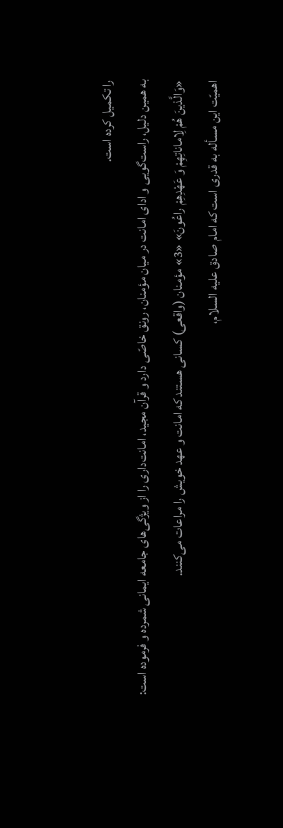را تكميل كرده است.
به همين دليل، راست‌گويى و اداى امانت در ميان مؤمنان، رونق خاصّى دارد و قرآن مجيد، امانت‌دارى را از ويژگى‌هاى جامعه ايمانى شمرده و فرموده است:
«وَالَّذينَ هُمْ لِاماناتِهِمْ وَ عَهْدِهِمْ راعُونَ» «3» مؤمنان (واقعى) كسانى هستند كه امانت و عهد خويش را مراعات مى‌كنند.
اهميّت اين مسأله به قدرى است كه امام صادق عليه السلام،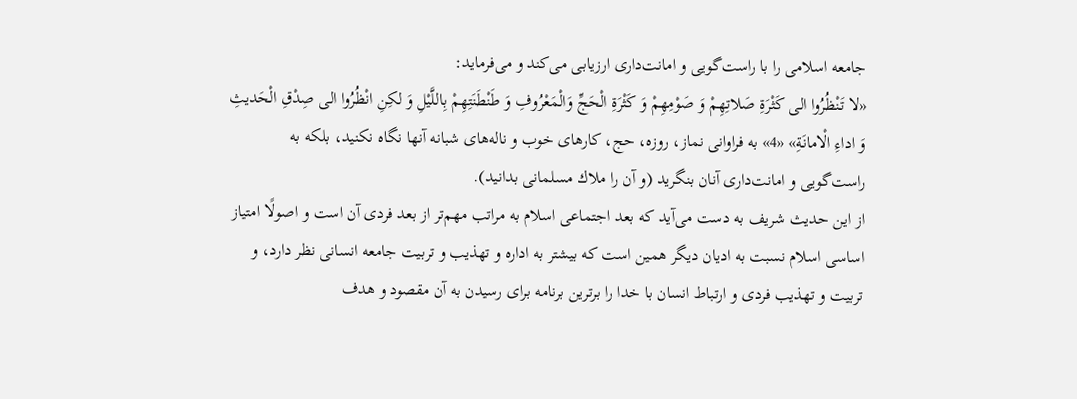جامعه اسلامى را با راست‌گويى و امانت‌دارى ارزيابى مى‌كند و مى‌فرمايد:
«لا تَنْظُرُوا الى‌ كَثْرَةِ صَلاتِهِمْ وَ صَوْمِهِمْ وَ كَثْرَةِ الْحَجِّ وَالْمَعْرُوفِ وَ طَنْطَنَتِهِمْ بِاللَّيْلِ وَ لكِنِ انْظُرُوا الى‌ صِدْقِ الْحَديثِ وَ اداءِ الْامانَةِ» «4» به فراوانى نماز، روزه، حج، كارهاى خوب و ناله‌هاى شبانه آنها نگاه نكنيد، بلكه به راست‌گويى و امانت‌دارى آنان بنگريد (و آن را ملاك مسلمانى بدانيد).
از اين حديث شريف به دست مى‌آيد كه بعد اجتماعى اسلام به مراتب مهم‌تر از بعد فردى آن است و اصولًا امتياز اساسى اسلام نسبت به اديان ديگر همين است كه بيشتر به اداره و تهذيب و تربيت جامعه انسانى نظر دارد، و تربيت و تهذيب فردى و ارتباط انسان با خدا را برترين برنامه براى رسيدن به آن مقصود و هدف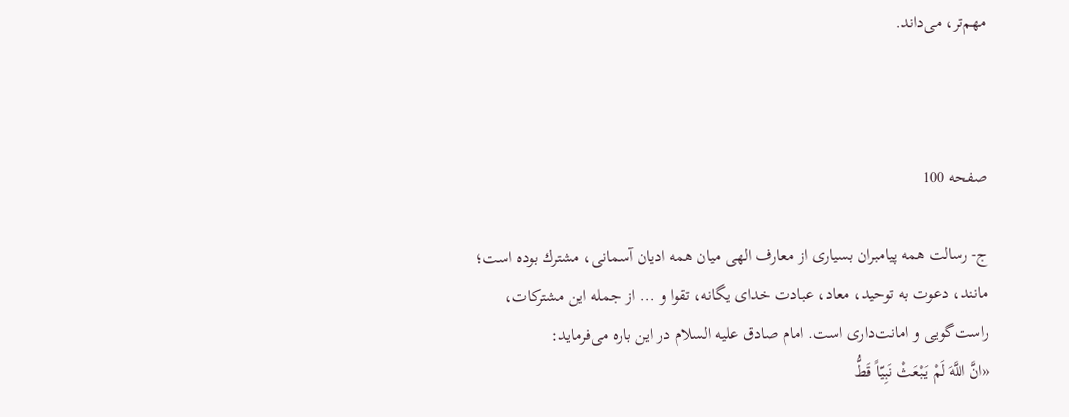مهم‌تر، مى‌داند.



صفحه 100

ج- رسالت همه پيامبران‌ بسيارى از معارف الهى ميان همه اديان آسمانى، مشترك بوده است؛ مانند، دعوت به توحيد، معاد، عبادت خداى يگانه، تقوا و ... از جمله اين مشتركات، راست‌گويى و امانت‌دارى است. امام صادق عليه السلام در اين باره مى‌فرمايد:
«انَّ اللَّهَ لَمْ يَبْعَثْ نَبِيّاً قَطُّ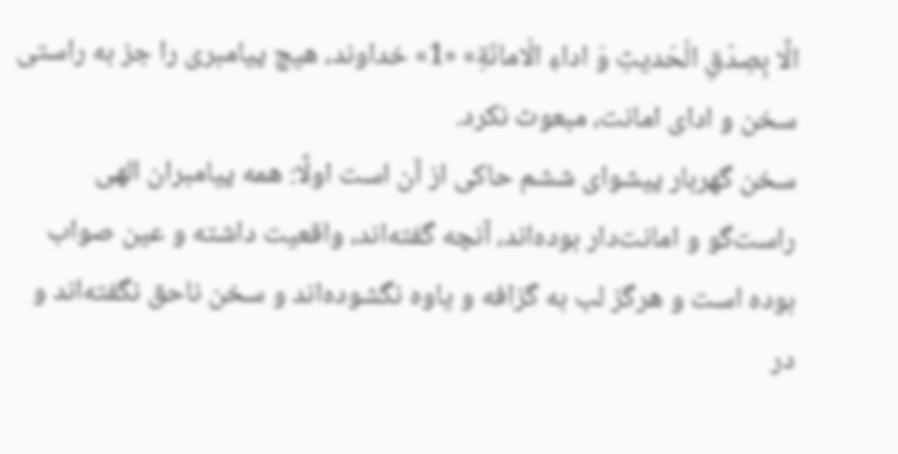الَّا بِصِدْقِ الْحَديثِ وَ اداءِ الْامانَةِ» «1» خداوند، هيچ پيامبرى را جز به راستى سخن و اداى امانت، مبعوث نكرد.
سخن گهربار پيشواى ششم حاكى از آن است اولًا: همه پيامبران الهى راست‌گو و امانت‌دار بوده‌اند، آنچه گفته‌اند، واقعيت داشته و عين صواب بوده است و هرگز لب به گزافه و ياوه نگشوده‌اند و سخن ناحق نگفته‌اند و در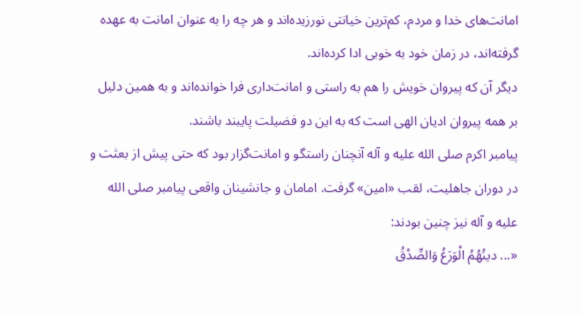امانت‌هاى خدا و مردم، كم‌ترين خيانتى نورزيده‌اند و هر چه را به عنوان امانت به عهده گرفته‌اند، در زمان خود به خوبى ادا كرده‌اند.
ديگر آن كه پيروان خويش را هم به راستى و امانت‌دارى فرا خوانده‌اند و به همين دليل بر همه پيروان اديان الهى است كه به اين دو فضيلت پايبند باشند.
پيامبر اكرم صلى الله عليه و آله آنچنان راستگو و امانت‌گزار بود كه حتى پيش از بعثت و در دوران جاهليت، لقب «امين» گرفت. امامان و جانشينان واقعى پيامبر صلى الله عليه و آله نيز چنين بودند:
«... دينُهُمُ الْوَرَعُ وَالصِّدْقُ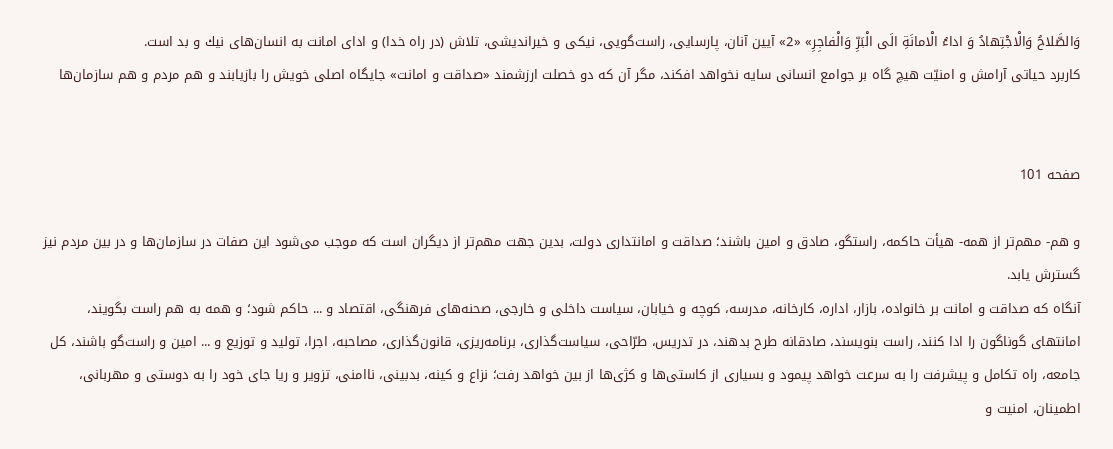وَالصَّلاحُ وَالْاجْتِهادُ وَ اداءُ الْامانَةِ الَى الْبَرِّ وَالْفاجِرِ» «2» آيين آنان، پارسايى، راست‌گويى، نيكى و خيرانديشى، تلاش (در راه خدا) و اداى امانت به انسان‌هاى نيك و بد است.
كاربرد حياتى‌ آرامش و امنيّت هيچ گاه بر جوامع انسانى سايه نخواهد افكند، مگر آن كه دو خصلت ارزشمند «صداقت و امانت» جايگاه اصلى خويش را بازيابند و هم مردم و هم سازمان‌ها


صفحه 101

و هم- مهم‌تر از همه- هيأت حاكمه، راستگو، صادق و امين باشند؛ صداقت و امانتدارى دولت، بدين جهت مهم‌تر از ديگران است كه موجب مى‌شود اين صفات در سازمان‌ها و در بين مردم نيز گسترش يابد.
آنگاه كه صداقت و امانت بر خانواده، بازار، اداره، كارخانه، مدرسه، كوچه و خيابان، سياست داخلى و خارجى، صحنه‌هاى فرهنگى، اقتصاد و ... حاكم شود؛ و همه به هم راست بگويند، امانتهاى گوناگون را ادا كنند، راست بنويسند، صادقانه طرح بدهند، در تدريس، طرّاحى، سياست‌گذارى، برنامه‌ريزى، قانون‌گذارى، مصاحبه، اجرا، توليد و توزيع و ... امين و راست‌گو باشند، كل جامعه، راه تكامل و پيشرفت را به سرعت خواهد پيمود و بسيارى از كاستى‌ها و كژى‌ها از بين خواهد رفت؛ نزاع و كينه، بدبينى، ناامنى، تزوير و ريا جاى خود را به دوستى و مهربانى، اطمينان، امنيت و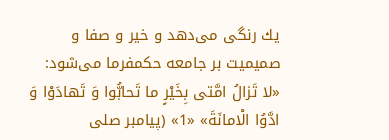يك رنگى مى‌دهد و خير و صفا و صميميت بر جامعه حكمفرما مى‌شود:
«لا تَزالُ امَّتى‌ بِخَيْرٍ ما تَحابُّوا وَ تَهادَوْا وَ ادَّوُا الْامانَةَ» «1» (پيامبر صلى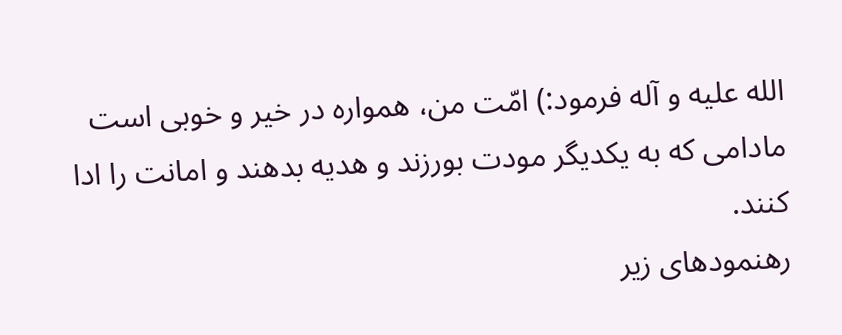الله عليه و آله فرمود:) امّت من، همواره در خير و خوبى است مادامى كه به يكديگر مودت بورزند و هديه بدهند و امانت را ادا كنند.
رهنمودهاى زير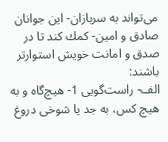مى‌تواند به سربازان- اين جوانان صادق و امين- كمك كند تا در صدق و امانت خويش استوارتر باشند:
الف- راست‌گويى‌ 1- هيچ‌گاه و به هيچ كس، به جد يا شوخى دروغ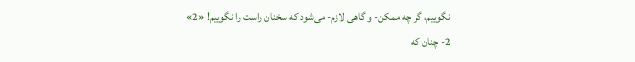نگوييم، گر چه ممكن- و گاهى لازم- مى‌شود كه سخنان راست را نگوييم! «2» 2- چنان كه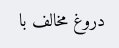دروغ مخالف با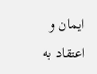ايمان و اعتقاد به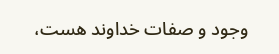وجود و صفات خداوند هست،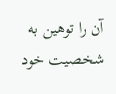آن را توهين به شخصيت خود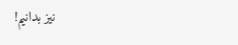نيز بدانيم!